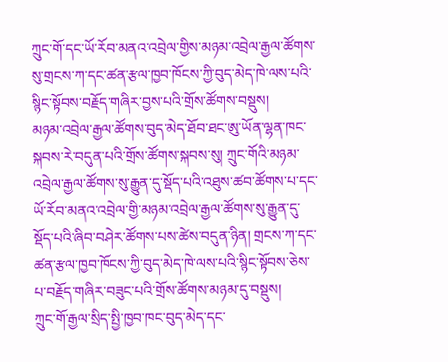ཀྲུང་གོ་དང་ཡོ་རོབ་མནའ་འབྲེལ་གྱིས་མཉམ་འབྲེལ་རྒྱལ་ཚོགས་སུ་གྲངས་ཀ་དང་ཚན་རྩལ་ཁྱབ་ཁོངས་ཀྱི་བུད་མེད་ཁེ་ལས་པའི་སྙིང་སྟོབས་བརྗོད་གཞིར་བྱས་པའི་གྲོས་ཚོགས་བསྡུས།
མཉམ་འབྲེལ་རྒྱལ་ཚོགས་བུད་མེད་ཐོབ་ཐང་ཨུ་ཡོན་ལྷན་ཁང་སྐབས་རེ་བདུན་པའི་གྲོས་ཚོགས་སྐབས་སུ། ཀྲུང་གོའི་མཉམ་འབྲེལ་རྒྱལ་ཚོགས་སུ་རྒྱུན་དུ་སྡོད་པའི་འཐུས་ཚབ་ཚོགས་པ་དང་ཡོ་རོབ་མནའ་འབྲེལ་གྱི་མཉམ་འབྲེལ་རྒྱལ་ཚོགས་སུ་རྒྱུན་དུ་སྡོད་པའི་ཞིབ་བཤེར་ཚོགས་པས་ཚེས་བདུན་ཉིན། གྲངས་ཀ་དང་ཚན་རྩལ་ཁྱབ་ཁོངས་ཀྱི་བུད་མེད་ཁེ་ལས་པའི་སྙིང་སྟོབས་ཅེས་པ་བརྗོད་གཞིར་བཟུང་པའི་གྲོས་ཚོགས་མཉམ་དུ་བསྡུས།
ཀྲུང་གོ་རྒྱལ་སྲིད་སྤྱི་ཁྱབ་ཁང་བུད་མེད་དང་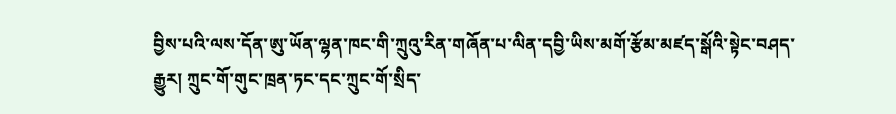བྱིས་པའི་ལས་དོན་ཨུ་ཡོན་ལྷན་ཁང་གི་ཀྲུའུ་རིན་གཞོན་པ་ལིན་དབྱི་ཡིས་མགོ་རྩོམ་མཛད་སྒོའི་སྟེང་བཤད་རྒྱུར། ཀྲུང་གོ་གུང་ཁྲན་ཏང་དང་ཀྲུང་གོ་སྲིད་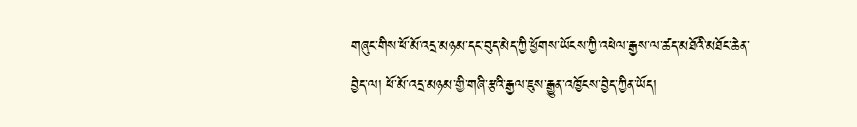གཞུང་གིས་ཕོ་མོ་འདྲ་མཉམ་དང་བུད་མེད་ཀྱི་ཕྱོགས་ཡོངས་ཀྱི་འཕེལ་རྒྱས་ལ་ཚད་མཐོའི་མཐོང་ཆེན་བྱེད་ལ། ཕོ་མོ་འདྲ་མཉམ་གྱི་གཞི་རྩའི་རྒྱལ་ཇུས་རྒྱུན་འཁྱོངས་བྱེད་ཀྱིན་ཡོད།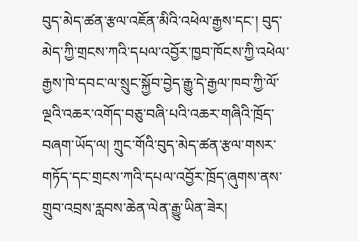བུད་མེད་ཚན་རྩལ་འཇོན་མིའི་འཕེལ་རྒྱས་དང་། བུད་མེད་ཀྱི་གྲངས་ཀའི་དཔལ་འབྱོར་ཁྱབ་ཁོངས་ཀྱི་འཕེལ་རྒྱས་ཁེ་དབང་ལ་སྲུང་སྐྱོབ་བྱེད་རྒྱུ་དེ་རྒྱལ་ཁབ་ཀྱི་ལོ་ལྔའི་འཆར་འགོད་བཅུ་བཞི་པའི་འཆར་གཞིའི་ཁྲོད་བཞག་ཡོད་ལ། ཀྲུང་གོའི་བུད་མེད་ཚན་རྩལ་གསར་གཏོད་དང་གྲངས་ཀའི་དཔལ་འབྱོར་ཁྲོད་ཞུགས་ནས་གྲུབ་འབྲས་རླབས་ཆེན་ལེན་རྒྱུ་ཡིན་ཟེར།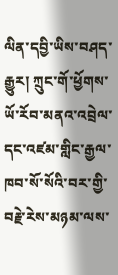ལིན་དབྱི་ཡིས་བཤད་རྒྱུར། ཀྲུང་གོ་ཕྱོགས་ཡོ་རོབ་མནའ་འབྲེལ་དང་འཛམ་གླིང་རྒྱལ་ཁབ་སོ་སོའི་བར་གྱི་བརྗེ་རེས་མཉམ་ལས་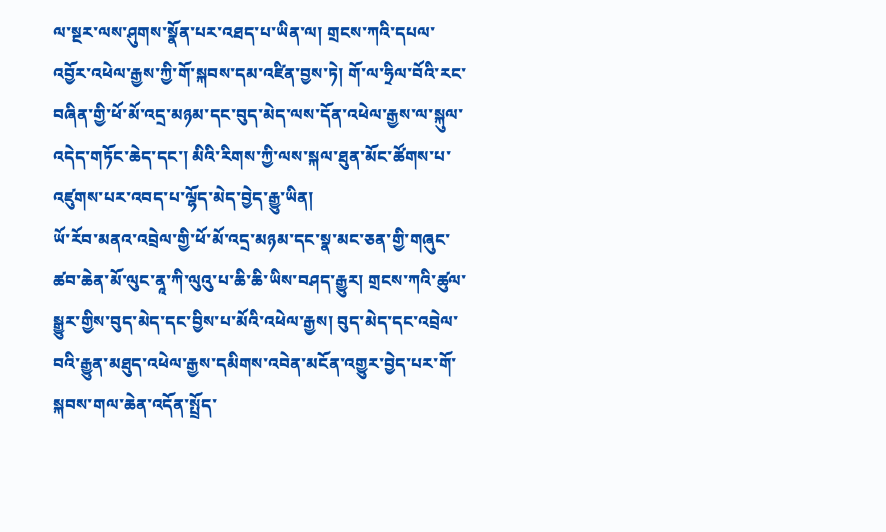ལ་སྔར་ལས་ཤུགས་སྣོན་པར་འཐད་པ་ཡིན་ལ། གྲངས་ཀའི་དཔལ་འབྱོར་འཕེལ་རྒྱས་ཀྱི་གོ་སྐབས་དམ་འཛིན་བྱས་ཏེ། གོ་ལ་ཧྲིལ་བོའི་རང་བཞིན་གྱི་ཕོ་མོ་འདྲ་མཉམ་དང་བུད་མེད་ལས་དོན་འཕེལ་རྒྱས་ལ་སྐུལ་འདེད་གཏོང་ཆེད་དང་། མིའི་རིགས་ཀྱི་ལས་སྐལ་ཐུན་མོང་ཚོགས་པ་འཛུགས་པར་འབད་པ་ལྷོད་མེད་བྱེད་རྒྱུ་ཡིན།
ཡོ་རོབ་མནའ་འབྲེལ་གྱི་ཕོ་མོ་འདྲ་མཉམ་དང་སྣ་མང་ཅན་གྱི་གཞུང་ཚབ་ཆེན་མོ་ལུང་ནཱ་ཀི་ལུའུ་པ་ཆི་ཆི་ཡིས་བཤད་རྒྱུར། གྲངས་ཀའི་ཚུལ་སྒྱུར་གྱིས་བུད་མེད་དང་བྱིས་པ་མོའི་འཕེལ་རྒྱས། བུད་མེད་དང་འབྲེལ་བའི་རྒྱུན་མཐུད་འཕེལ་རྒྱས་དམིགས་འབེན་མངོན་འགྱུར་བྱེད་པར་གོ་སྐབས་གལ་ཆེན་འདོན་སྤྲོད་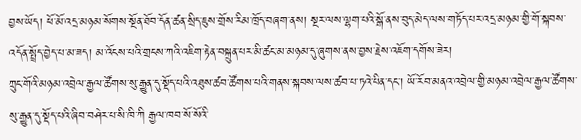བྱས་ཡོད། ཕོ་མོ་འདྲ་མཉམ་སོགས་སྔོན་ཐོབ་དོན་ཚན་སྲིད་ཇུས་གྲོས་རིམ་ཁྲོད་བཞག་ནས། སྔར་ལས་ལྷག་པའི་སྒོ་ནས་བུད་མེད་ལས་གཏོད་པར་འདྲ་མཉམ་གྱི་གོ་སྐབས་འདོན་སྤྲོད་བྱེད་པ་མ་ཟད། མ་འོངས་པའི་གྲངས་ཀའི་འཇིག་རྟེན་བསྐྲུན་པར་མི་ཚང་མ་མཉམ་དུ་ཞུགས་ནས་བྱས་རྗེས་འཇོག་དགོས་ཟེར།
ཀྲུང་གོའི་མཉམ་འབྲེལ་རྒྱལ་ཚོགས་སུ་རྒྱུན་དུ་སྡོད་པའི་འཐུས་ཚབ་ཚོགས་པའི་གནས་སྐབས་ལས་ཚབ་པ་ཏའེ་པིན་དང་། ཡོ་རོབ་མནའ་འབྲེལ་གྱི་མཉམ་འབྲེལ་རྒྱལ་ཚོགས་སུ་རྒྱུན་དུ་སྡོད་པའི་ཞིབ་བཤེར་པ་སི་ཁི་ཀི རྒྱལ་ཁབ་སོ་སོའི་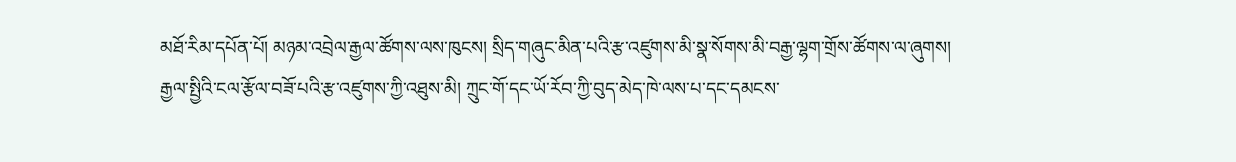མཐོ་རིམ་དཔོན་པོ། མཉམ་འབྲེལ་རྒྱལ་ཚོགས་ལས་ཁུངས། སྲིད་གཞུང་མིན་པའི་རྩ་འཛུགས་མི་སྣ་སོགས་མི་བརྒྱ་ལྷག་གྲོས་ཚོགས་ལ་ཞུགས། རྒྱལ་སྤྱིའི་ངལ་རྩོལ་བཟོ་པའི་རྩ་འཛུགས་ཀྱི་འཐུས་མི། ཀྲུང་གོ་དང་ཡོ་རོབ་ཀྱི་བུད་མེད་ཁེ་ལས་པ་དང་དམངས་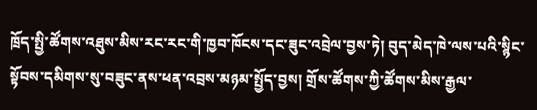ཁྲོད་སྤྱི་ཚོགས་འཐུས་མིས་རང་རང་གི་ཁྱབ་ཁོངས་དང་ཟུང་འབྲེལ་བྱས་ཏེ། བུད་མེད་ཁེ་ལས་པའི་སྙིང་སྟོབས་དམིགས་སུ་བཟུང་ནས་ཕན་འབྲས་མཉམ་སྤྱོད་བྱས། གྲོས་ཚོགས་ཀྱི་ཚོགས་མིས་རྒྱལ་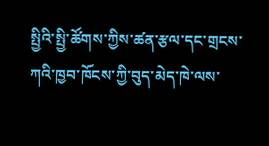སྤྱིའི་སྤྱི་ཚོགས་ཀྱིས་ཚན་རྩལ་དང་གྲངས་ཀའི་ཁྱབ་ཁོངས་ཀྱི་བུད་མེད་ཁེ་ལས་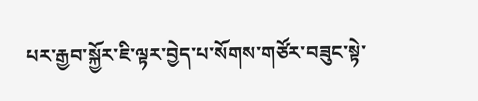པར་རྒྱབ་སྐྱོར་ཇི་ལྟར་བྱེད་པ་སོགས་གཙོར་བཟུང་སྟེ་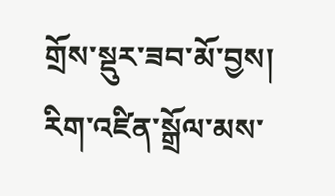གྲོས་སྡུར་ཟབ་མོ་བྱས།
རིག་འཛིན་སྒྲོལ་མས་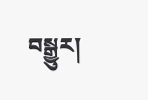བསྒྱུར།